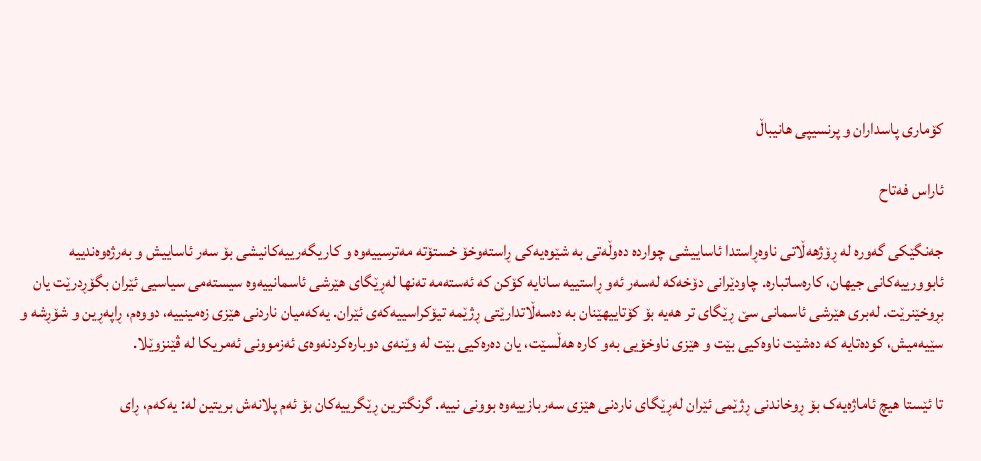کۆماری پاسداران و پرنسیپی ھانیباڵ

ئاراس فه‌تاح

جەنگێکی گەورە لە ڕۆژھەڵاتی ناوەڕاستدا ئاساییشی چواردە دەوڵەتی بە شێوەیەکی ڕاستەوخۆ خستۆتە مەترسییەوە و کاریگەرییەکانیشی بۆ سەر ئاساییش و بەرژەوەندییە ئابوورییەکانی جیھان، کارەساتبارە. چاودێرانی دۆخەکە لەسەر ئەو ڕاستییە سانایە کۆکن کە ئەستەمە تەنھا لەڕێگای ھێرشی ئاسمانییەوە سیستەمی سیاسیی ئێران بگۆڕدرێت یان بڕوخێنرێت. لەبری ھێرشی ئاسمانی سێ ڕێگای تر ھەیە بۆ کۆتاییھێنان بە دەسەڵاتدارێتی ڕژێمە تیۆکراسییەکەی ئێران. یەکەمیان ناردنی ھێزی زەمینییە، دووەم، ڕاپەڕین و شۆڕشە و سێیەمیش، کودەتایە کە دەشێت ناوەکیی بێت و ھێزی ناوخۆیی بەو کارە ھەڵسێت، یان دەرەکیی بێت لە وێنەی دوبارەکردنەوەی ئەزموونی ئەمریکا لە ڤێنزوێلا.

تا ئێستا ھیچ ئاماژەیەک بۆ ڕوخاندنی ڕژێمی ئێران لەڕێگای ناردنی ھێزی سەربازییەوە بوونی نییە. گرنگترین ڕێگرییەکان بۆ ئەم پلانەش بریتین لە: یەکەم، ڕای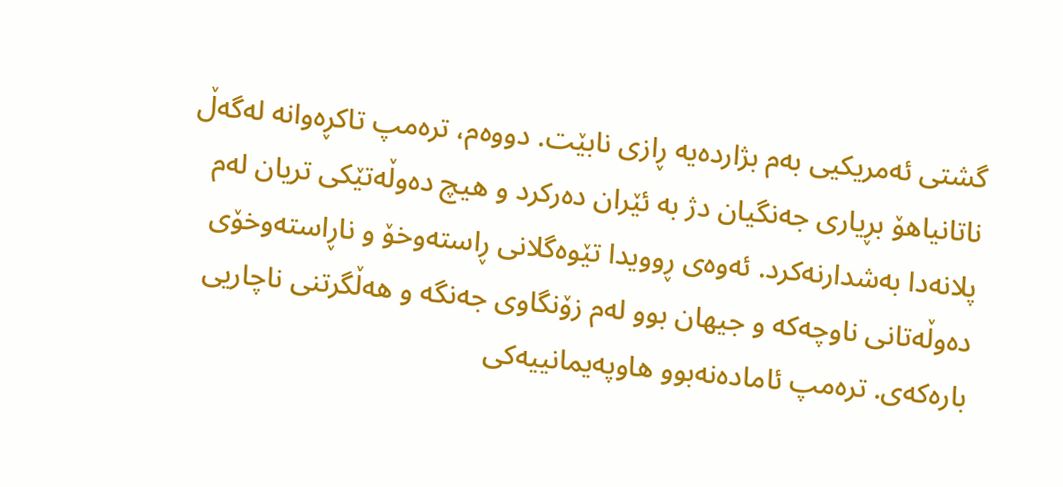گشتی ئەمریکیی بەم بژاردەیە ڕازی نابێت. دووەم، ترەمپ تاکڕەوانە لەگەڵ ناتانیاھۆ بڕیاری جەنگیان دژ بە ئێران دەرکرد و ھیچ دەوڵەتێکی تریان لەم پلانەدا بەشدارنەکرد. ئەوەی ڕوویدا تێوەگلانی ڕاستەوخۆ و ناڕاستەوخۆی دەوڵەتانی ناوچەکە و جیھان بوو لەم زۆنگاوی جەنگە و ھەڵگرتنی ناچاریی بارەکەی. ترەمپ ئامادەنەبوو ھاوپەیمانییەکی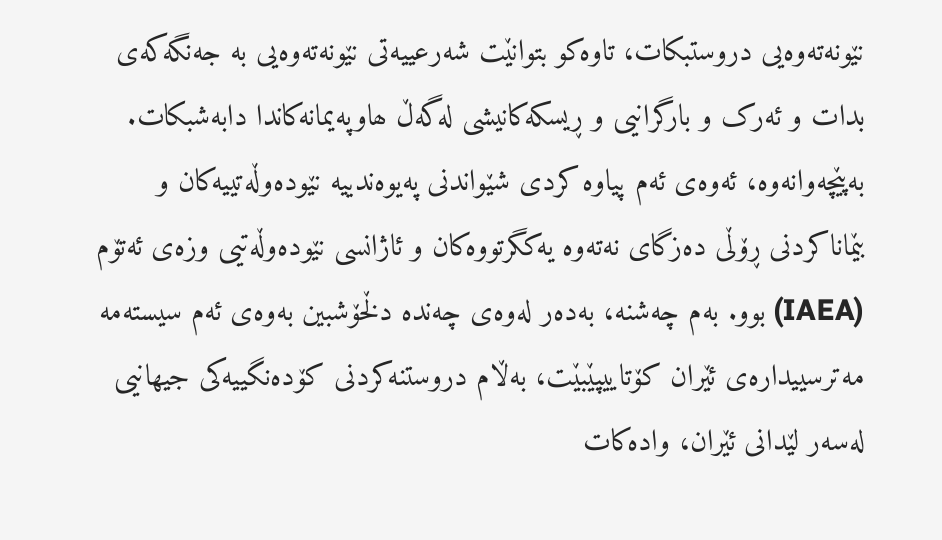نێونەتەوەیی دروستبکات، تاوەکو بتوانێت شەرعییەتی نێونەتەوەیی بە جەنگەکەی بدات و ئەرک و بارگرانیی و ڕیسکەکانیشی لەگەڵ ھاوپەیمانەکاندا دابەشبکات. بەپێچەوانەوە، ئەوەی ئەم پیاوە کردی شێواندنی پەیوەندییە نێودەوڵەتییەکان و بێماناکردنی ڕۆڵی دەزگای نەتەوە یەکگرتووەکان و ئاژانسی نێودەوڵەتیی وزەی ئەتۆم (IAEA) بوو. بەم چەشنە، بەدەر لەوەی چەندە دڵخۆشبین بەوەی ئەم سیستەمە مەترسییدارەی ئێران کۆتاییپێبێت، بەڵام دروستنەکردنی کۆدەنگییەکی جیھانیی لەسەر لێدانی ئێران، وادەکات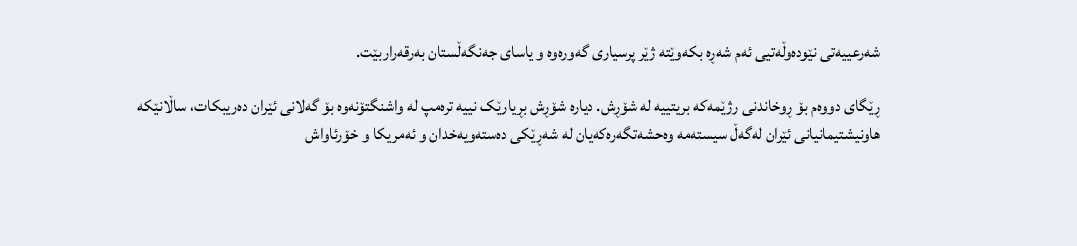شەرعییەتی نێودەوڵەتیی ئەم شەڕە بکەوێتە ژێر پرسیاری گەورەوە و یاسای جەنگەڵستان بەرقەراربێت.

ڕێگای دووەم بۆ ڕوخاندنی رژێمەکە بریتییە لە شۆڕش. دیارە شۆڕش بڕیارێک نییە ترەمپ لە واشنگتۆنەوە بۆ گەلانی ئێران دەریبکات، ساڵانێکە ھاونیشتیمانیانی ئێران لەگەڵ سیستەمە وەحشەتگەرەکەیان لە شەڕێکی دەستەویەخدان و ئەمریکا و خۆرئاواش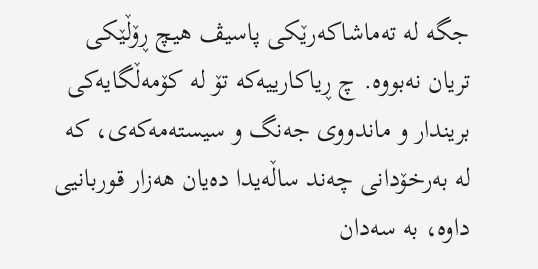جگە لە تەماشاکەرێکی پاسیڤ ھیچ ڕۆڵێکی تریان نەبووە. چ ڕیاکارییەکە تۆ لە کۆمەڵگایەکی بریندار و ماندووی جەنگ و سیستەمەکەی، کە لە بەرخۆدانی چەند ساڵەیدا دەیان ھەزار قوربانیی داوە، بە سەدان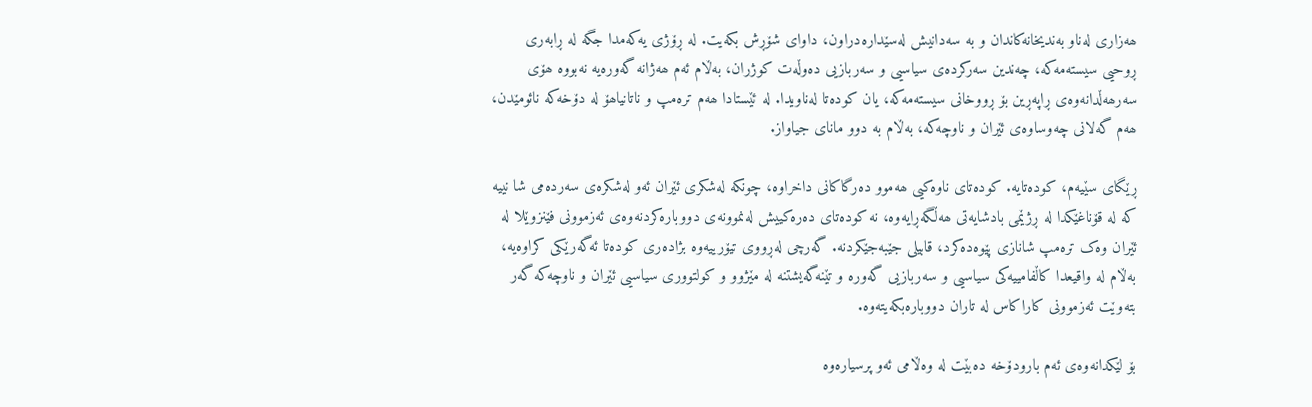ھەزاری لەناو بەندیخانەکاندان و بە سەدانیش لەسێدارەدراون، داوای شۆڕش بکەیت. لە ڕۆژی یەکەمدا جگە لە ڕابەری ڕوحیی سیستەمەکە، چەندین سەرکردەی سیاسیی و سەربازیی دەوڵەت کوژران، بەڵام ئەم ھەژانە گەورەیە نەبووە ھۆی سەرھەڵدانەوەی ڕاپەڕین بۆ ڕووخانی سیستەمەکە، یان کودەتا لەناویدا. لە ئێستادا ھەم ترەمپ و ناتانیاھۆ لە دۆخەکە نائومێدن، ھەم گەلانی چەوساوەی ئێران و ناوچەکە، بەڵام بە دوو مانای جیاواز.

ڕێگای سێیەم، کودەتایە. کودەتای ناوەکیی ھەموو دەرگاکانی داخراوە، چونکە لەشکری ئێران ئەو لەشکرەی سەردەمی شا نییە کە لە قۆناغێکدا لە ڕژێمی بادشایەتی ھەڵگەڕایەوە، نە کودەتای دەرەکییش لەنموونەی دووبارەکردنەوەی ئەزموونی فێنزوێلا لە ئێران وەک ترەمپ شانازی پێوەدەکرد، قابیلی جێبەجێکردنە. گەرچی لەڕووی تیۆرییەوە بژادەری کودەتا ئەگەرێکی کراوەیە، بەڵام لە واقیعدا کاڵفامییەکی سیاسیی و سەربازیی گەورە و تێنەگەیشتنە لە مێژوو و کولتووری سیاسیی ئێران و ناوچەکە گەر بتەوێت ئەزموونی کاراکاس لە تاران دووبارەبکەیتەوە.

بۆ لێکدانەوەی ئەم بارودۆخە دەبێت لە وەڵامی ئەو پرسیارەوە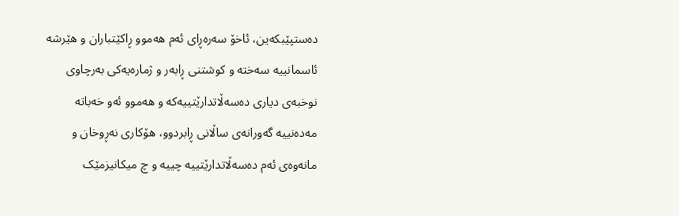دەستپێبکەین، ئاخۆ سەرەڕای ئەم ھەموو ڕاکێتباران و ھێرشە ئاسمانییە سەختە و کوشتنی ڕابەر و ژمارەیەکی بەرچاوی نوخبەی دیاری دەسەڵاتدارێتییەکە و ھەموو ئەو خەباتە مەدەنییە گەورانەی ساڵانی ڕابردوو، ھۆکاری نەڕوخان و مانەوەی ئەم دەسەڵاتدارێتییە چییە و چ میکانیزمێک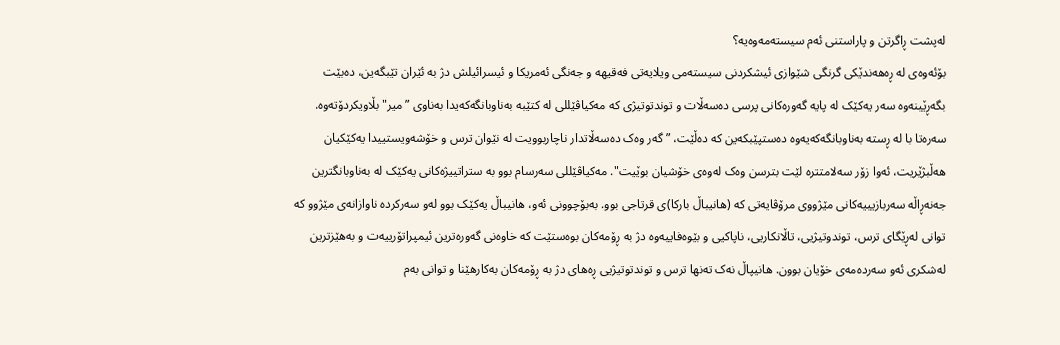لەپشت ڕاگرتن و پاراستنی ئەم سیستەمەوەیە؟
بۆئەوەی لە ڕەھەندێکی گرنگی شێوازی ئیشکردنی سیستەمی ویلایەتی فەقیھە و جەنگی ئەمریکا و ئیسرائیلش دژ بە ئێران تێبگەین، دەبێت بگەڕێینەوە سەر یەکێک لە پایە گەورەکانی پرسی دەسەڵات و توندتوتیژی کە مەکیاڤێللی لە کتێبە بەناوبانگەکەیدا بەناوی ”میر" بڵاویکردۆتەوە. سەرەتا با لە ڕستە بەناوبانگەکەیەوە دەستپێبکەین کە دەڵێت، ” گەر وەک دەسەڵاتدار ناچاربوویت لە نێوان ترس و خۆشەویستییدا یەکێکیان ھەڵبژێریت، ئەوا زۆر سەلامتترە لێت بترسن وەک لەوەی خۆشیان بوێیت". مەکیاڤێللی سەرسام بوو بە ستراتییژەکانی یەکێک لە بەناوبانگترین جەنەڕاڵە سەربازیییەکانی مێژووی مرۆڤایەتی کە (ھانیباڵ بارکا)ی قرتاجی بوو. بەبۆچوونی ئەو، ھانیباڵ یەکێک بوو لەو سەرکردە ناوازانەی مێژوو کە توانی لەڕێگای ترس، توندوتیژیی، تاڵانکاریی، ناپاکیی و بێوەفاییەوە دژ بە ڕۆمەکان بوەستێت کە خاوەنی گەورەترین ئیمپراتۆرییەت و بەھێزترین لەشکری ئەو سەردەمەی خۆیان بوون. ھانیپاڵ نەک تەنھا ترس و توندتوتیژیی ڕەھای دژ بە ڕۆمەکان بەکارھێنا و توانی بەم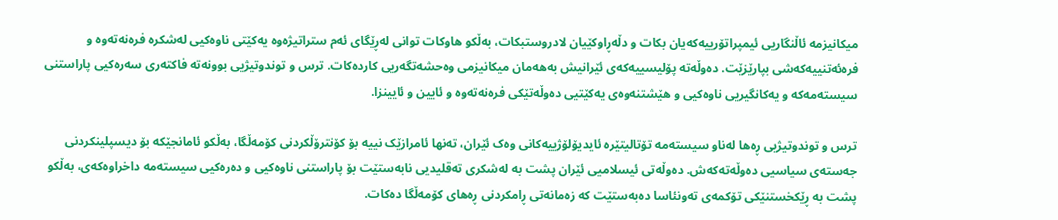میکانیزمە ئاڵنگاریی ئیمپراتۆرییەکەیان بکات و دڵەڕاوکێیان لادروستبکات، بەڵکو ھاوکات توانی لەڕێگای ئەم ستراتیژەوە یەکێتی ناوەکیی لەشکرە فرەنەتەوە و فرەئەتنییەکەشی بپارێزێت. دەوڵەتە پۆلیسییەکەی ئێرانیش بەھەمان میکانیزمی وەحشەتگەریی کاردەکات. ترس و توندوتیژیی بوونەتە فاکتەری سەرەکیی پاراستنی سیستەمەکە و یەکانگیریی ناوەکیی و ھێشتنەوەی یەکێتیی دەوڵەتێکی فرەنەتەوە و ئایین و ئایینزا.

ترس و توندوتیژیی ڕەھا لەناو سیستەمە تۆتالیتێرە ئایدیۆلۆژییەکانی وەک ئێران، تەنھا ئامرازێک نییە بۆ کۆنترۆڵکردنی کۆمەڵگا، بەڵکو ئامانجێکە بۆ دیسپلینکردنی جەستەی سیاسیی دەوڵەتەکەش. دەوڵەتی ئیسلامیی ئێران پشت بە لەشکری تەقلیدیی نابەستێت بۆ پاراستنی ناوەکیی و دەرەکیی سیستەمە داخراوەکەی، بەڵکو پشت بە ڕێکخستنێکی تۆکمەی تەونئاسا دەبەستێت کە زەمانەتی ڕامکردنی ڕەھای کۆمەڵگا دەکات.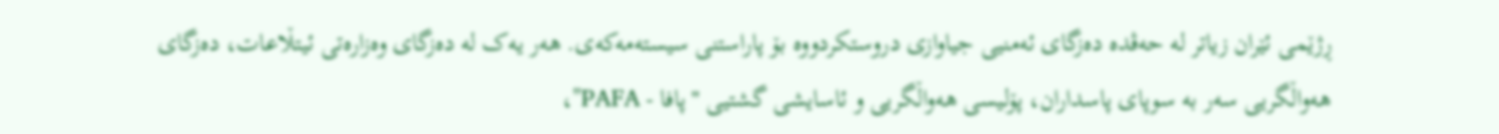ڕژێمی ئێران زیاتر لە حەڤدە دەزگای ئەمنیی جیاوازی دروستکردووە بۆ پاراستنی سیستەمەکەی. ھەر یەک لە دەزگای وەزارەتی ئیتڵاعات، دەزگای هەواڵگریی سەر بە سوپای پاسداران، پۆلیسی هەواڵگریی و ئاسایشی گشتیی "پافا - PAFA"،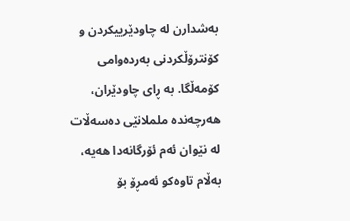بەشدارن لە چاودێرییکردن و کۆنترۆڵکردنی بەردەوامی کۆمەڵگا. بە ڕای چاودێران، ھەرچەندە ململانێی دەسەڵات لە نێوان ئەم ئۆرگانەدا ھەیە، بەڵام تاوەکو ئەمڕۆ بۆ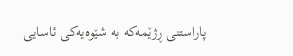پاراستنی ڕژێمەکە بە شێوەیەکی ئاسایی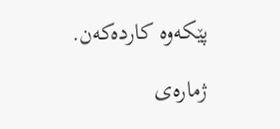پێکەوە کاردەکەن.

ژمارەی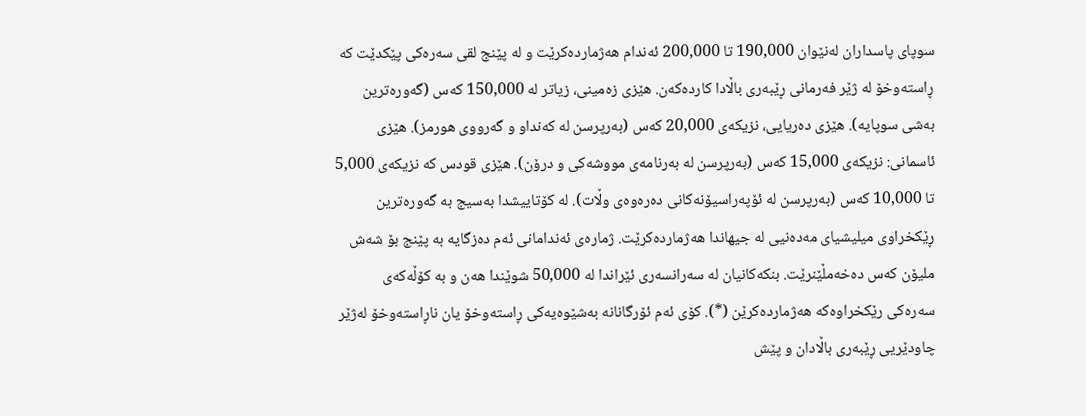سوپای پاسداران لەنێوان 190,000 تا 200,000 ئەندام ھەژماردەکرێت و لە پێنج لقی سەرەکی پێکدێت کە ڕاستەوخۆ لە ژێر فەرمانی ڕێبەری باڵادا کاردەکەن. هێزی زەمینی، زیاتر لە 150,000 کەس (گەورەترین بەشی سوپایە). هێزی دەریایی، نزیکەی 20,000 کەس (بەرپرسن لە کەنداو و گەرووی هورمز). هێزی ئاسمانی: نزیکەی 15,000 کەس (بەرپرسن لە بەرنامەی مووشەکی و درۆن). هێزی قودس کە نزیکەی 5,000 تا 10,000 کەس (بەرپرسن لە ئۆپەراسیۆنەکانی دەرەوەی وڵات). لە کۆتاییشدا بەسیج بە گەورەترین ڕێکخراوی میلیشیای مەدەنیی لە جیهاندا ھەژماردەکرێت. ژمارەی ئەندامانی ئەم دەزگایە بە پێنج بۆ شەش ملیۆن کەس دەخەمڵێنرێت. بنکەکانیان لە سەرانسەری ئێراندا لە 50,000 شوێندا ھەن و بە کۆڵەکەی سەرەکی رێکخراوەکە ھەژماردەکرێن (*). کۆی ئەم ئۆرگانانە بەشێوەیەکی ڕاستەوخۆ یان ناڕاستەوخۆ لەژێر چاودێریی ڕێبەری باڵادان و پێش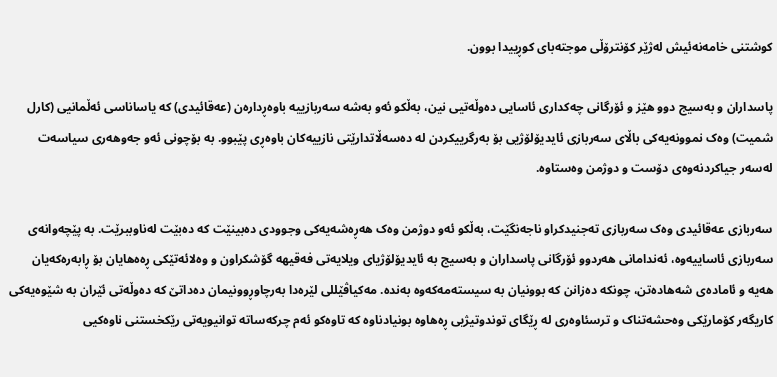کوشتنی خامەنەئیش لەژێر کۆنترۆڵی موجتەبای کوڕییدا بوون.

پاسداران و بەسیج دوو ھێز و ئۆرگانی چەکداری ئاسایی دەوڵەتیی نین، بەڵکو ئەو بەشە سەربازییە باوەڕدارەن (عەقائیدی) کە یاساناسی ئەڵمانیی (کارل شمیت) وەک نموونەیەکی باڵای سەربازی ئایدیۆلۆژیی بۆ بەرگرییکردن لە دەسەڵاتدارێتی نازییەکان باوەڕی پێبوو. بە بۆچونی ئەو جەوھەری سیاسەت لەسەر جیاکردنەوەی دۆست و دوژمن وەستاوە.

سەربازی عەقائیدی وەک سەربازی تەجنیدکراو ناجەنگێت، بەڵکو ئەو دوژمن وەک ھەڕەشەیەکی وجوودی دەبینێت کە دەبێت لەناوببرێت. بە پێچەوانەی سەربازی ئاساییەوە، ئەندامانی ھەردوو ئۆرگانی پاسداران و بەسیج بە ئایدیۆلۆژیای ویلایەتی فەقیھە گۆشکراون و وەلائەتێکی ڕەەھایان بۆ ڕابەرەکەیان ھەیە و ئامادەی شەھادەتن، چونکە دەزانن کە بوونیان بە سیستەمەکەوە بەندە. مەکیاڤێللی لێرەدا بەرچاوڕوونیمان دەداتێ کە دەوڵەتی ئێران بە شێوەیەکی کاریگەر کۆمارێکی وەحشەتناک و ترسئاوەری لە ڕێگای توندوتیژیی ڕەھاوە بونیادناوە کە تاوەکو ئەم چرکەساتە توانیویەتی رێکخستنی ناوەکیی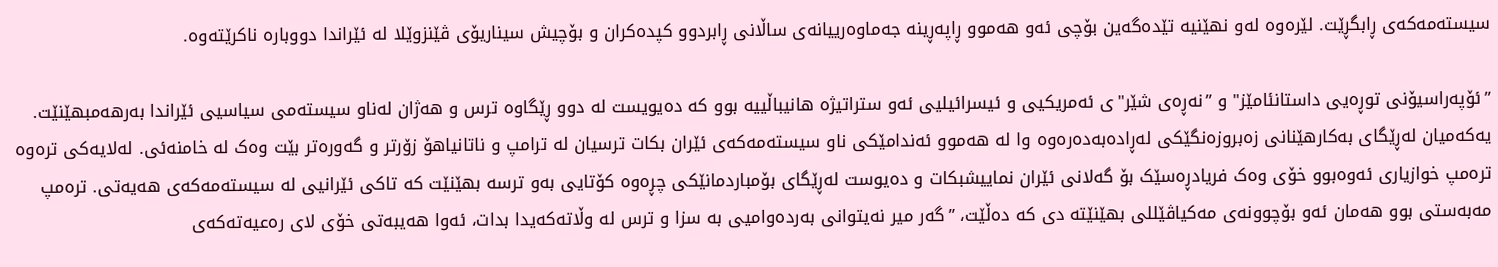سیستەمەکەی ڕابگڕێت. لێرەوە لەو نھێنیە تێدەگەین بۆچی ئەو ھەموو ڕاپەڕینە جەماوەرییانەی ساڵانی ڕابردوو کپدەکران و بۆچیش سیناریۆی ڤێنزوێلا لە ئێراندا دووبارە ناکرێتەوە.

”ئۆپەراسیۆنی توڕەیی داستانئامێز" و ”نەڕەی شێر"ی ئەمریکیی و ئیسرائیلیی ئەو ستراتیژە ھانیباڵییە بوو کە دەیویست لە دوو ڕێگاوە ترس و ھەژان لەناو سیستەمی سیاسیی ئێراندا بەرھەمبھێنێت. یەکەمیان لەڕێگای بەکارھێنانی زەبروزەنگێکی لەڕادەبەدەرەوە وا لە ھەموو ئەندامێکی ناو سیستەمەکەی ئێران بکات ترسیان لە ترامپ و ناتانیاھۆ زۆرتر و گەورەتر بێت وەک لە خامنەئی. لەلایەکی ترەوە ترەمپ خوازیاری ئەوەبوو خۆی وەک فریادڕەسێک بۆ گەلانی ئێران نماییشبکات و دەیوست لەڕێگای بۆمباردمانێکی چڕەوە کۆتایی بەو ترسە بھێنێت کە تاکی ئێرانیی لە سیستەمەکەی ھەیەتی. ترەمپ مەبەستی بوو ھەمان ئەو بۆچوونەی مەکیاڤێللی بھێنێتە دی کە دەڵێت، ”گەر میر نەیتوانی بەردەوامیی بە سزا و ترس لە وڵاتەکەیدا بدات، ئەوا ھەیبەتی خۆی لای رەعیەتەکەی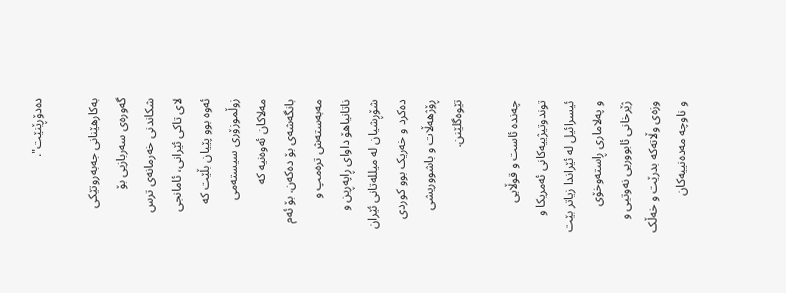دەدۆڕێنێت".

بەکارھێنانی جەبەروتێکی گەورەی سەربازیی بۆ شکاندنی خەرمانەی ترس لای تاکی ئێرانی، ئامانجی ئەوە بوو پێیان بڵێت کە زوڵموزۆری سیستەمی مەلاکان ئەوەنیە کە بانگەشەی بۆ دەکەن. بۆ ئەم مەبەستەش ترەمپ و ناتانیاھۆ داوای ڕاپەڕین و شۆڕشیان لە میللەتانی ئێران دەکرد و خەریک بوو کوردی ڕۆژھەڵات و باشووریشی تێوەگلێنن.

چەندە ئاست و قوڵایی توندوتیژییەکانی ئەمریکا و ئیسرائیل لە ئێراندا زیاتر بێت و پەلاماری ڕاستەوخۆی ژێرخانی ئابووریی نەوتیی و وزەی وڵاتەکە بدرێت و خەڵک و ناوچە مەدەنییەکان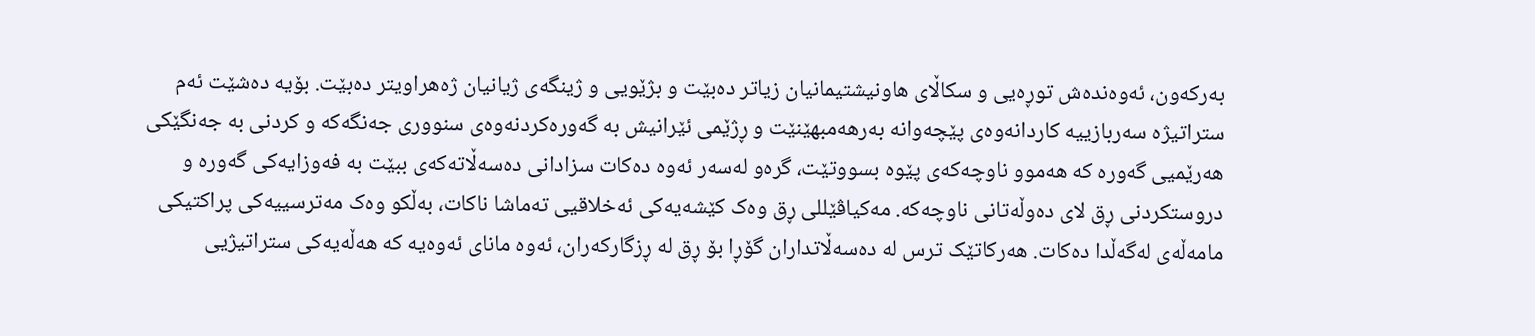بەرکەون، ئەوەندەش توڕەیی و سکاڵای ھاونیشتیمانیان زیاتر دەبێت و بژێویی و ژینگەی ژیانیان ژەھراویتر دەبێت. بۆیە دەشێت ئەم ستراتیژە سەربازییە کاردانەوەی پێچەوانە بەرھەمبھێنێت و ڕژێمی ئێرانیش بە گەورەکردنەوەی سنووری جەنگەکە و کردنی بە جەنگێکی ھەرێمیی گەورە کە ھەموو ناوچەکەی پێوە بسووتێت، گرەو لەسەر ئەوە دەکات سزادانی دەسەڵاتەکەی ببێت بە فەوزایەکی گەورە و دروستکردنی ڕق لای دەوڵەتانی ناوچەکە. مەکیاڤێللی ڕق وەک کێشەیەکی ئەخلاقیی تەماشا ناکات، بەڵکو وەک مەترسییەکی پراکتیکی مامەڵەی لەگەڵدا دەکات. ھەرکاتێک ترس لە دەسەڵاتداران گۆڕا بۆ ڕق لە ڕزگارکەران، ئەوە مانای ئەوەیە کە ھەڵەیەکی ستراتیژیی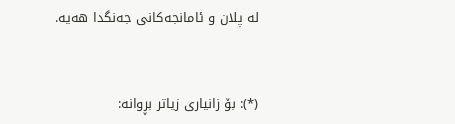لە پلان و ئامانجەکانی جەنگدا ھەیە.


(*): بۆ زانیاری زیاتر بڕوانە: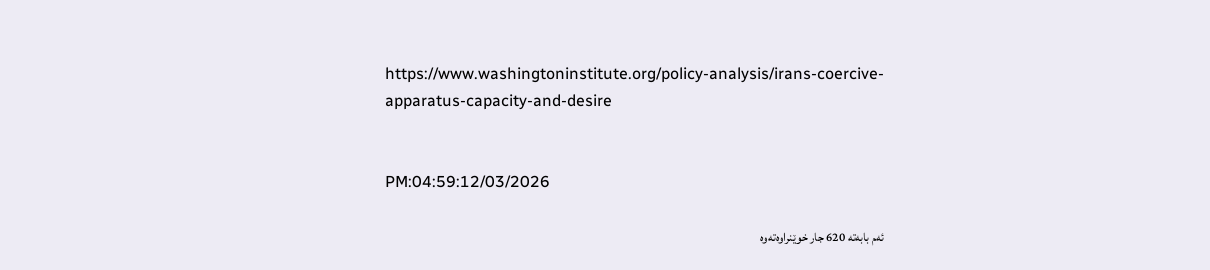https://www.washingtoninstitute.org/policy-analysis/irans-coercive-apparatus-capacity-and-desire


PM:04:59:12/03/2026

ئه‌م بابه‌ته 620 جار خوێنراوه‌ته‌وه‌‌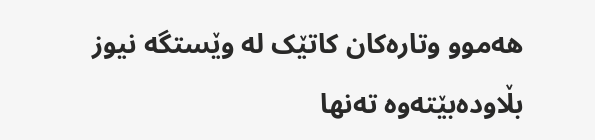هەموو وتارەکان کاتێک لە وێستگە نیوز بڵاودەبێتەوە تەنها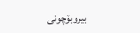بیروبۆچونی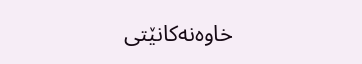خاوەنەکانێتی